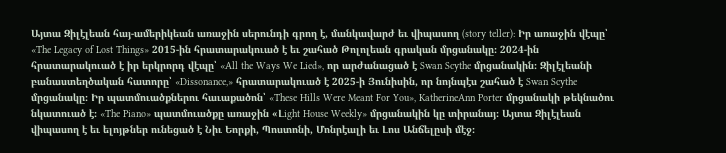Այտա Զիլէլեան հայ-ամերիկեան առաջին սերունդի գրող է, մանկավարժ եւ վիպասող (story teller): Իր առաջին վէպը՝ «The Legacy of Lost Things» 2015-ին հրատարակուած է եւ շահած Թոլոլեան գրական մրցանակը։ 2024-ին հրատարակուած է իր երկրորդ վէպը՝ «All the Ways We Lied», որ արժանացած է Swan Scythe մրցանակին։ Զիլէլեանի բանաստեղծական հատորը՝ «Dissonance,» հրատարակուած է 2025-ի Յունիսին, որ նոյնպէս շահած է Swan Scythe մրցանակը։ Իր պատմուածքներու հաւաքածոն՝ «These Hills Were Meant For You», KatherineAnn Porter մրցանակի թեկնածու նկատուած է։ «The Piano» պատմուածքը առաջին «Լight House Weekly» մրցանակին կը տիրանայ։ Այտա Զիլէլեան վիպասող է եւ ելոյթներ ունեցած է Նիւ Եորքի, Պոստոնի, Մոնրէալի եւ Լոս Անճելըսի մէջ։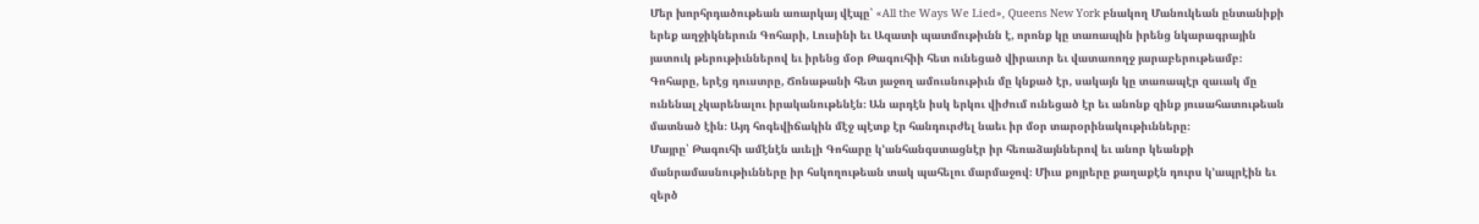Մեր խորհրդածութեան առարկայ վէպը՝ «All the Ways We Lied», Queens New York բնակող Մանուկեան ընտանիքի երեք աղջիկներուն Գոհարի, Լուսինի եւ Ազատի պատմութիւնն է, որոնք կը տառապին իրենց նկարագրային յատուկ թերութիւններով եւ իրենց մօր Թագուհիի հետ ունեցած վիրաւոր եւ վատառողջ յարաբերութեամբ։ Գոհարը, երէց դուստրը, Ճոնաթանի հետ յաջող ամուսնութիւն մը կնքած էր, սակայն կը տառապէր զաւակ մը ունենալ չկարենալու իրականութենէն։ Ան արդէն իսկ երկու վիժում ունեցած էր եւ անոնք զինք յուսահատութեան մատնած էին։ Այդ հոգեվիճակին մէջ պէտք էր հանդուրժել նաեւ իր մօր տարօրինակութիւնները։
Մայրը՝ Թագուհի ամէնէն աւելի Գոհարը կ’անհանգստացնէր իր հեռաձայններով եւ անոր կեանքի մանրամասնութիւնները իր հսկողութեան տակ պահելու մարմաջով։ Միւս քոյրերը քաղաքէն դուրս կ’ապրէին եւ զերծ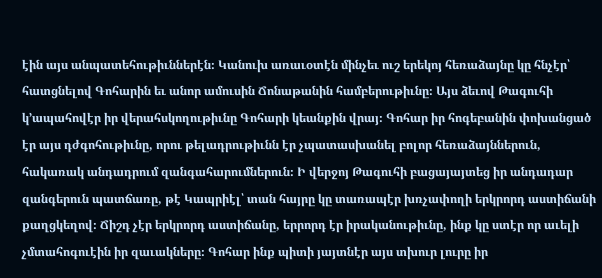էին այս անպատեհութիւններէն։ Կանուխ առաւօտէն մինչեւ ուշ երեկոյ հեռաձայնը կը հնչէր՝ հատցնելով Գոհարին եւ անոր ամուսին Ճոնաթանին համբերութիւնը։ Այս ձեւով Թագուհի կ’ապահովէր իր վերահսկողութիւնը Գոհարի կեանքին վրայ։ Գոհար իր հոգեբանին փոխանցած էր այս դժգոհութիւնը, որու թելադրութիւնն էր չպատասխանել բոլոր հեռաձայններուն, հակառակ անդադրում զանգահարումներուն։ Ի վերջոյ Թագուհի բացայայտեց իր անդադար զանգերուն պատճառը, թէ Կապրիէլ՝ տան հայրը կը տառապէր խռչափողի երկրորդ աստիճանի քաղցկեղով։ Ճիշդ չէր երկրորդ աստիճանը, երրորդ էր իրականութիւնը, ինք կը ստէր որ աւելի չմտահոգուէին իր զաւակները։ Գոհար ինք պիտի յայտնէր այս տխուր լուրը իր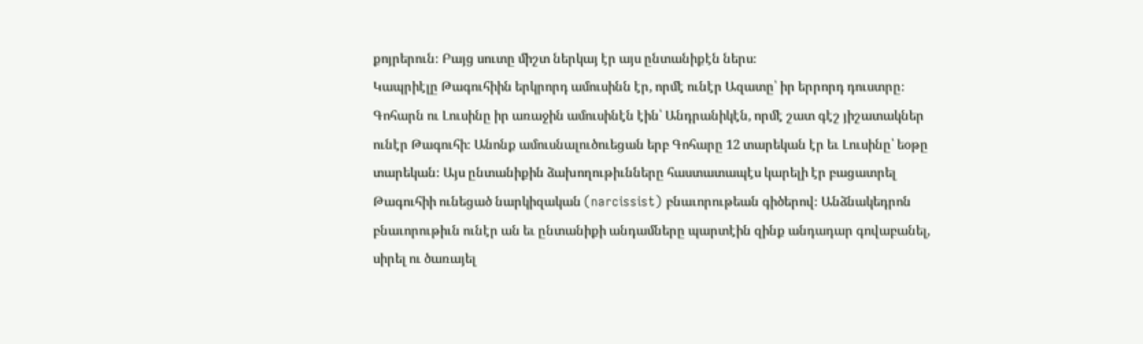քոյրերուն։ Բայց սուտը միշտ ներկայ էր այս ընտանիքէն ներս։
Կապրիէլը Թագուհիին երկրորդ ամուսինն էր, որմէ ունէր Ազատը՝ իր երրորդ դուստրը։ Գոհարն ու Լուսինը իր առաջին ամուսինէն էին՝ Անդրանիկէն, որմէ շատ գէշ յիշատակներ ունէր Թագուհի։ Անոնք ամուսնալուծուեցան երբ Գոհարը 12 տարեկան էր եւ Լուսինը՝ եօթը տարեկան։ Այս ընտանիքին ձախողութիւնները հաստատապէս կարելի էր բացատրել Թագուհիի ունեցած նարկիզական (narcissist) բնաւորութեան գիծերով։ Անձնակեդրոն բնաւորութիւն ունէր ան եւ ընտանիքի անդամները պարտէին զինք անդադար գովաբանել, սիրել ու ծառայել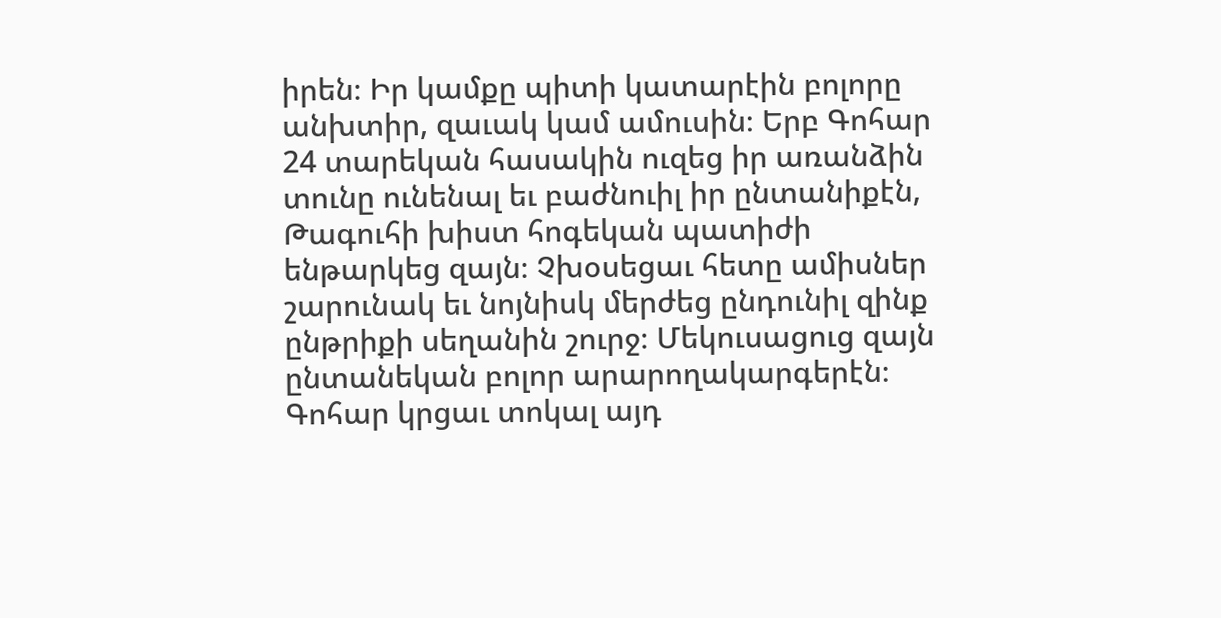իրեն։ Իր կամքը պիտի կատարէին բոլորը անխտիր, զաւակ կամ ամուսին։ Երբ Գոհար 24 տարեկան հասակին ուզեց իր առանձին տունը ունենալ եւ բաժնուիլ իր ընտանիքէն, Թագուհի խիստ հոգեկան պատիժի ենթարկեց զայն։ Չխօսեցաւ հետը ամիսներ շարունակ եւ նոյնիսկ մերժեց ընդունիլ զինք ընթրիքի սեղանին շուրջ։ Մեկուսացուց զայն ընտանեկան բոլոր արարողակարգերէն։
Գոհար կրցաւ տոկալ այդ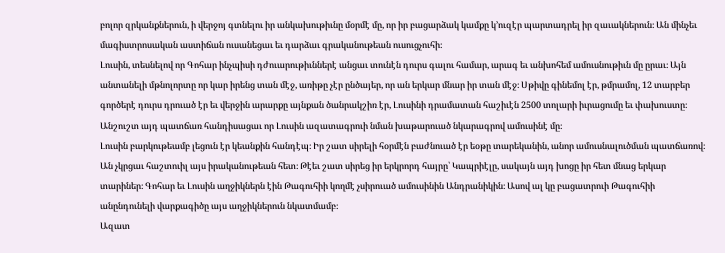բոլոր զրկանքներուն, ի վերջոյ գտնելու իր անկախութիւնը մօրմէ մը, որ իր բացարձակ կամքը կ’ուզէր պարտադրել իր զաւակներուն։ Ան մինչեւ մագիստրոսական աստիճան ուսանեցաւ եւ դարձաւ գրականութեան ուսուցչուհի։
Լուսին, տեսնելով որ Գոհար ինչպիսի դժուարութիւններէ անցաւ տունէն դուրս գալու համար, արագ եւ անխոհեմ ամուսնութիւն մը ըրաւ։ Այն անտանելի մթնոլորտը որ կար իրենց տան մէջ, առիթը չէր ընծայեր, որ ան երկար մնար իր տան մէջ։ Սթիվը գինեմոլ էր, թմրամոլ, 12 տարբեր գործերէ դուրս դրուած էր եւ վերջին արարքը այնքան ծանրակշիռ էր, Լուսինի դրամատան հաշիւէն 2500 տոլարի իւրացումը եւ փախուստը։ Անշուշտ այդ պատճառ հանդիսացաւ որ Լուսին ազատագրուի նման խաթարուած նկարագրով ամուսինէ մը։
Լուսին բարկութեամբ լեցուն էր կեանքին հանդէպ։ Իր շատ սիրելի հօրմէն բաժնուած էր եօթը տարեկանին, անոր ամուսնալուծման պատճառով։ Ան չկրցաւ հաշտուիլ այս իրականութեան հետ։ Թէեւ շատ սիրեց իր երկրորդ հայրը՝ Կապրիէլը, սակայն այդ խոցը իր հետ մնաց երկար տարիներ։ Գոհար եւ Լուսին աղջիկներն էին Թագուհիի կողմէ չսիրուած ամուսինին Անդրանիկին։ Ասով ալ կը բացատրուի Թագուհիի անընդունելի վարքագիծը այս աղջիկներուն նկատմամբ։
Ազատ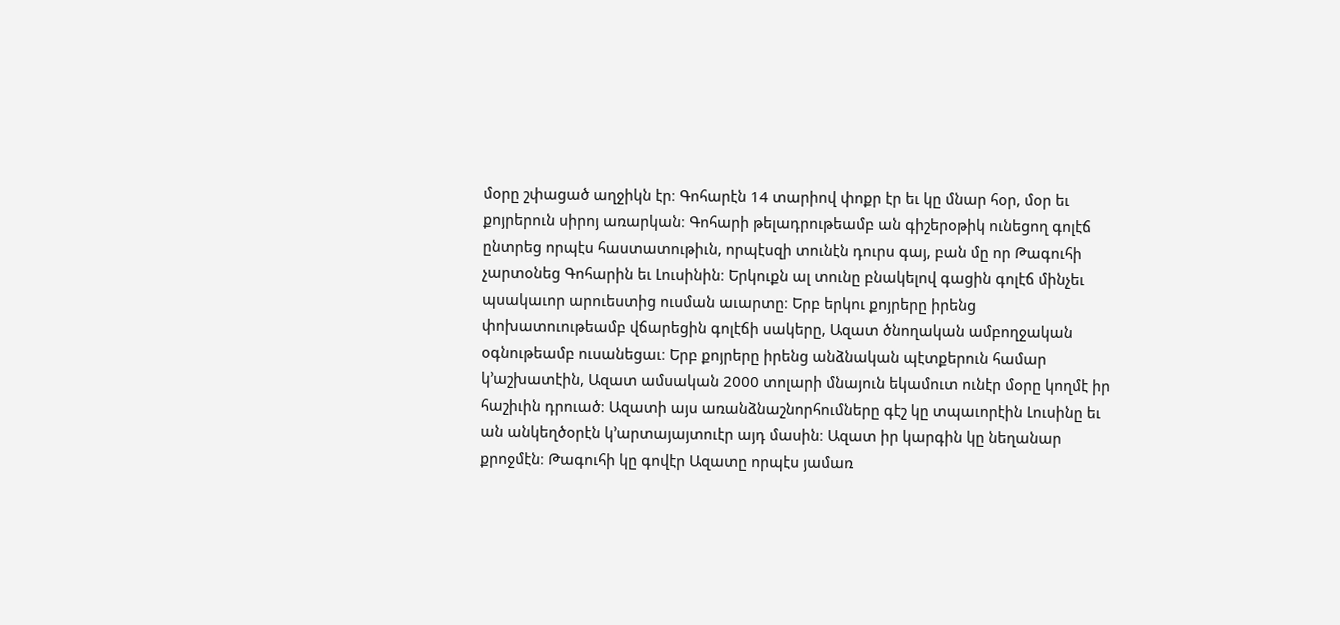մօրը շփացած աղջիկն էր։ Գոհարէն 14 տարիով փոքր էր եւ կը մնար հօր, մօր եւ քոյրերուն սիրոյ առարկան։ Գոհարի թելադրութեամբ ան գիշերօթիկ ունեցող գոլէճ ընտրեց որպէս հաստատութիւն, որպէսզի տունէն դուրս գայ, բան մը որ Թագուհի չարտօնեց Գոհարին եւ Լուսինին։ Երկուքն ալ տունը բնակելով գացին գոլէճ մինչեւ պսակաւոր արուեստից ուսման աւարտը։ Երբ երկու քոյրերը իրենց փոխատուութեամբ վճարեցին գոլէճի սակերը, Ազատ ծնողական ամբողջական օգնութեամբ ուսանեցաւ։ Երբ քոյրերը իրենց անձնական պէտքերուն համար կ’աշխատէին, Ազատ ամսական 2000 տոլարի մնայուն եկամուտ ունէր մօրը կողմէ իր հաշիւին դրուած։ Ազատի այս առանձնաշնորհումները գէշ կը տպաւորէին Լուսինը եւ ան անկեղծօրէն կ’արտայայտուէր այդ մասին։ Ազատ իր կարգին կը նեղանար քրոջմէն։ Թագուհի կը գովէր Ազատը որպէս յամառ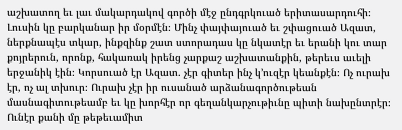աշխատող եւ լաւ մակարդակով գործի մէջ ընդգրկուած երիտասարդուհի։ Լուսին կը բարկանար իր մօրմէն։ Մինչ փայփայուած եւ շփացուած Ազատ, ներքնապէս տկար, ինքզինք շատ ստորադաս կը նկատէր եւ երանի կու տար քոյրերուն, որոնք, հակառակ իրենց չարքաշ աշխատանքին, թերեւս աւելի երջանիկ էին։ Կորսուած էր Ազատ. չէր գիտեր ինչ կ’ուզէր կեանքէն։ Ոչ ուրախ էր, ոչ ալ տխուր։ Ուրախ չէր իր ուսանած արձանագործութեան մասնագիտութեամբ եւ կը խորհէր որ գեղանկարչութիւնը պիտի նախընտրէր։ Ունէր քանի մը թեթեւամիտ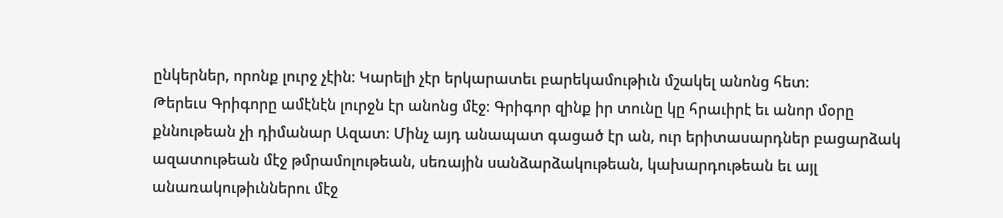ընկերներ, որոնք լուրջ չէին։ Կարելի չէր երկարատեւ բարեկամութիւն մշակել անոնց հետ։
Թերեւս Գրիգորը ամէնէն լուրջն էր անոնց մէջ։ Գրիգոր զինք իր տունը կը հրաւիրէ եւ անոր մօրը քննութեան չի դիմանար Ազատ։ Մինչ այդ անապատ գացած էր ան, ուր երիտասարդներ բացարձակ ազատութեան մէջ թմրամոլութեան, սեռային սանձարձակութեան, կախարդութեան եւ այլ անառակութիւններու մէջ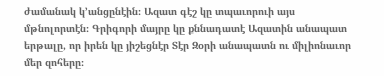ժամանակ կ’անցընէին։ Ազատ գէշ կը տպաւորուի այս մթնոլորտէն։ Գրիգորի մայրը կը քննադատէ Ազատին անապատ երթալը, որ իրեն կը յիշեցնէր Տէր Զօրի անապատն ու միլիոնաւոր մեր զոհերը։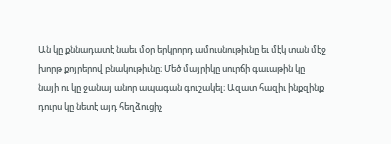Ան կը քննադատէ նաեւ մօր երկրորդ ամուսնութիւնը եւ մէկ տան մէջ խորթ քոյրերով բնակութիւնը։ Մեծ մայրիկը սուրճի գաւաթին կը նայի ու կը ջանայ անոր ապագան գուշակել։ Ազատ հազիւ ինքզինք դուրս կը նետէ այդ հեղձուցիչ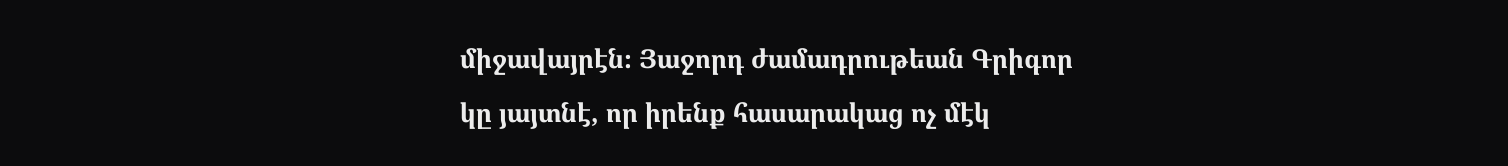միջավայրէն։ Յաջորդ ժամադրութեան Գրիգոր կը յայտնէ, որ իրենք հասարակաց ոչ մէկ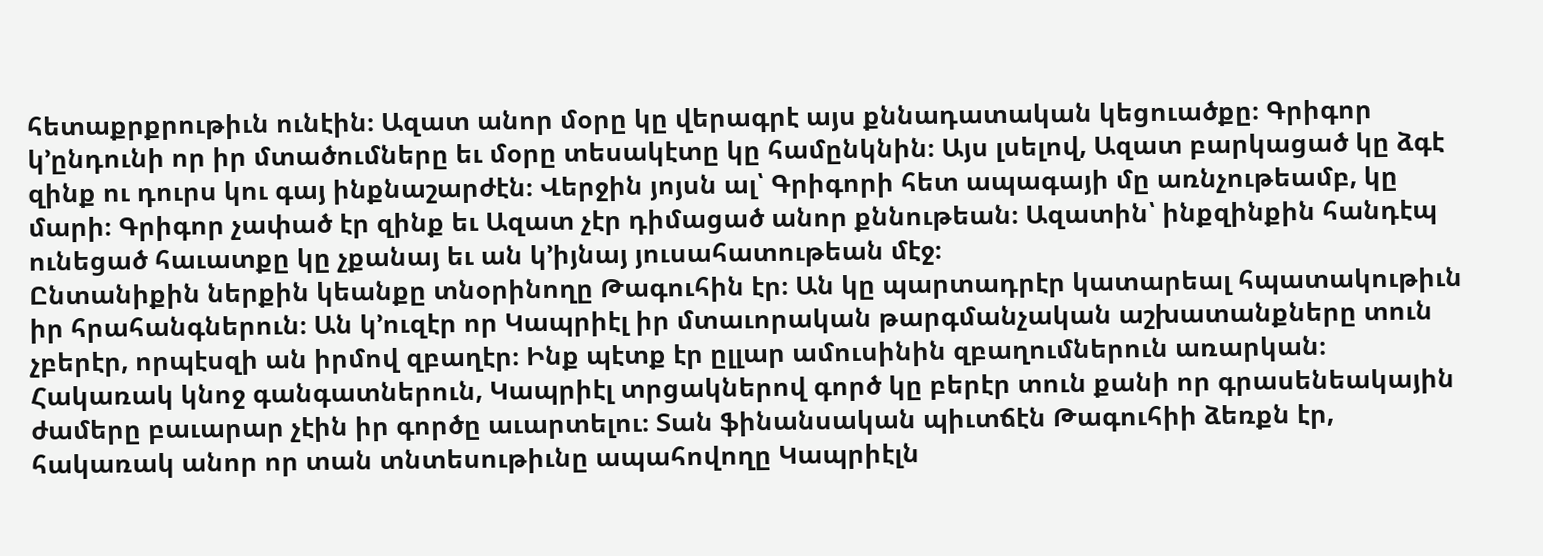հետաքրքրութիւն ունէին։ Ազատ անոր մօրը կը վերագրէ այս քննադատական կեցուածքը։ Գրիգոր կ’ընդունի որ իր մտածումները եւ մօրը տեսակէտը կը համընկնին։ Այս լսելով, Ազատ բարկացած կը ձգէ զինք ու դուրս կու գայ ինքնաշարժէն։ Վերջին յոյսն ալ՝ Գրիգորի հետ ապագայի մը առնչութեամբ, կը մարի։ Գրիգոր չափած էր զինք եւ Ազատ չէր դիմացած անոր քննութեան։ Ազատին՝ ինքզինքին հանդէպ ունեցած հաւատքը կը չքանայ եւ ան կ’իյնայ յուսահատութեան մէջ։
Ընտանիքին ներքին կեանքը տնօրինողը Թագուհին էր։ Ան կը պարտադրէր կատարեալ հպատակութիւն իր հրահանգներուն։ Ան կ’ուզէր որ Կապրիէլ իր մտաւորական թարգմանչական աշխատանքները տուն չբերէր, որպէսզի ան իրմով զբաղէր։ Ինք պէտք էր ըլլար ամուսինին զբաղումներուն առարկան։ Հակառակ կնոջ գանգատներուն, Կապրիէլ տրցակներով գործ կը բերէր տուն քանի որ գրասենեակային ժամերը բաւարար չէին իր գործը աւարտելու։ Տան ֆինանսական պիւտճէն Թագուհիի ձեռքն էր, հակառակ անոր որ տան տնտեսութիւնը ապահովողը Կապրիէլն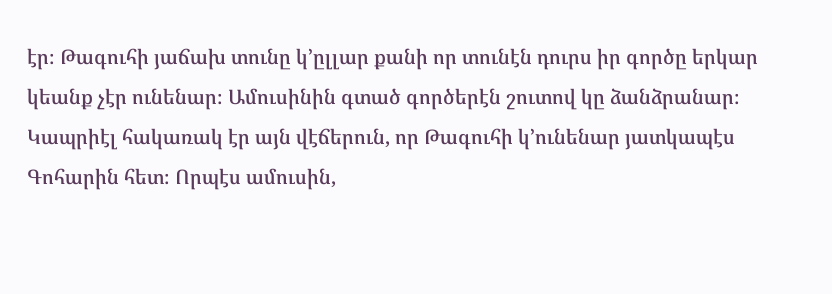էր։ Թագուհի յաճախ տունը կ’ըլլար քանի որ տունէն դուրս իր գործը երկար կեանք չէր ունենար։ Ամուսինին գտած գործերէն շուտով կը ձանձրանար։ Կապրիէլ հակառակ էր այն վէճերուն, որ Թագուհի կ’ունենար յատկապէս Գոհարին հետ։ Որպէս ամուսին,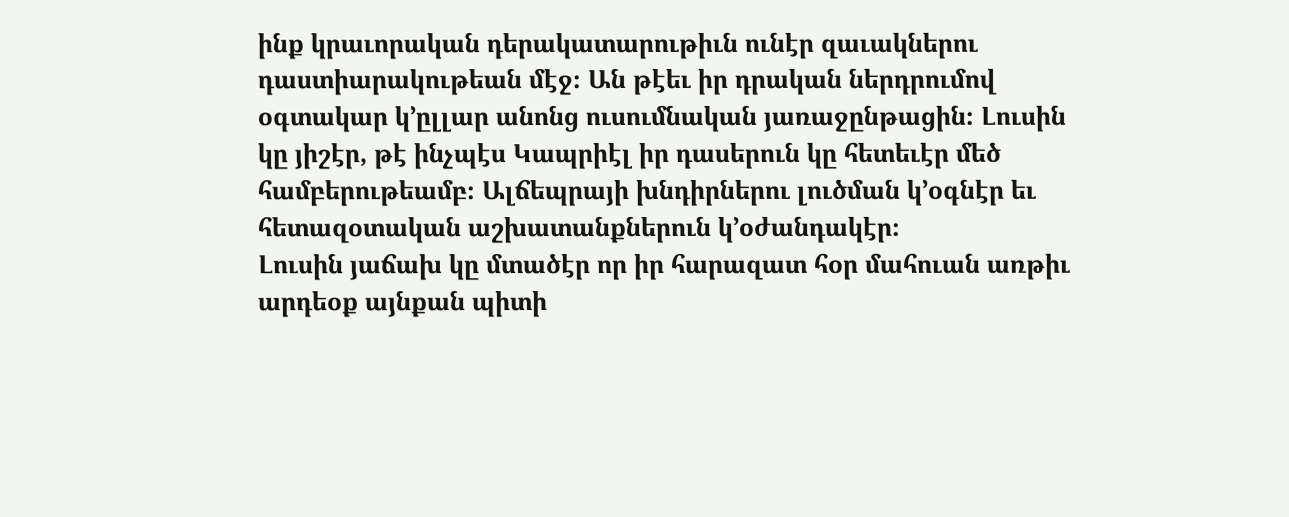ինք կրաւորական դերակատարութիւն ունէր զաւակներու դաստիարակութեան մէջ։ Ան թէեւ իր դրական ներդրումով օգտակար կ’ըլլար անոնց ուսումնական յառաջընթացին։ Լուսին կը յիշէր, թէ ինչպէս Կապրիէլ իր դասերուն կը հետեւէր մեծ համբերութեամբ։ Ալճեպրայի խնդիրներու լուծման կ’օգնէր եւ հետազօտական աշխատանքներուն կ’օժանդակէր։
Լուսին յաճախ կը մտածէր որ իր հարազատ հօր մահուան առթիւ արդեօք այնքան պիտի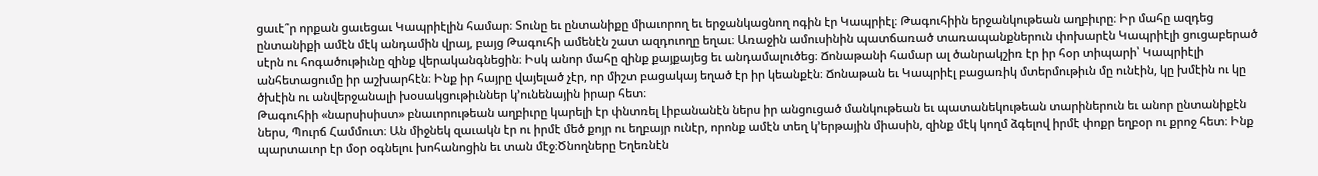ցաւէ՞ր որքան ցաւեցաւ Կապրիէլին համար։ Տունը եւ ընտանիքը միաւորող եւ երջանկացնող ոգին էր Կապրիէլ։ Թագուհիին երջանկութեան աղբիւրը։ Իր մահը ազդեց ընտանիքի ամէն մէկ անդամին վրայ, բայց Թագուհի ամենէն շատ ազդուողը եղաւ։ Առաջին ամուսինին պատճառած տառապանքներուն փոխարէն Կապրիէլի ցուցաբերած սէրն ու հոգածութիւնը զինք վերականգնեցին։ Իսկ անոր մահը զինք քայքայեց եւ անդամալուծեց։ Ճոնաթանի համար ալ ծանրակշիռ էր իր հօր տիպարի՝ Կապրիէլի անհետացումը իր աշխարհէն։ Ինք իր հայրը վայելած չէր, որ միշտ բացակայ եղած էր իր կեանքէն։ Ճոնաթան եւ Կապրիէլ բացառիկ մտերմութիւն մը ունէին, կը խմէին ու կը ծխէին ու անվերջանալի խօսակցութիւններ կ’ունենային իրար հետ։
Թագուհիի «նարսիսիստ» բնաւորութեան աղբիւրը կարելի էր փնտռել Լիբանանէն ներս իր անցուցած մանկութեան եւ պատանեկութեան տարիներուն եւ անոր ընտանիքէն ներս, Պուրճ Համմուտ։ Ան միջնեկ զաւակն էր ու իրմէ մեծ քոյր ու եղբայր ունէր, որոնք ամէն տեղ կ’երթային միասին, զինք մէկ կողմ ձգելով իրմէ փոքր եղբօր ու քրոջ հետ։ Ինք պարտաւոր էր մօր օգնելու խոհանոցին եւ տան մէջ։Ծնողները Եղեռնէն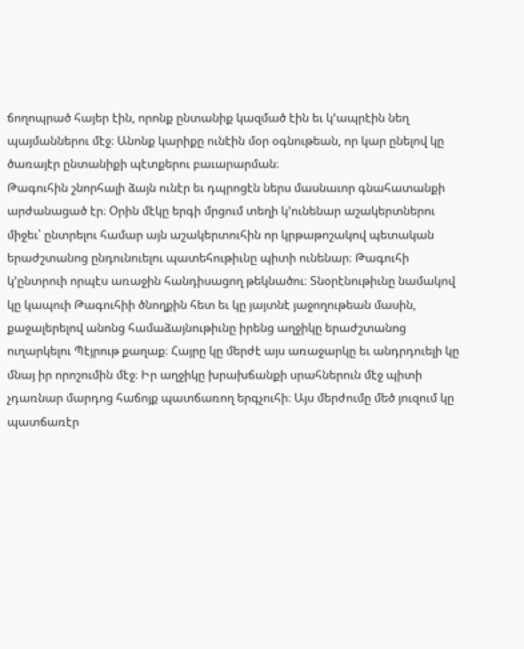ճողոպրած հայեր էին, որոնք ընտանիք կազմած էին եւ կ’ապրէին նեղ պայմաններու մէջ։ Անոնք կարիքը ունէին մօր օգնութեան, որ կար ընելով կը ծառայէր ընտանիքի պէտքերու բաւարարման։
Թագուհին շնորհալի ձայն ունէր եւ դպրոցէն ներս մասնաւոր գնահատանքի արժանացած էր։ Օրին մէկը երգի մրցում տեղի կ’ունենար աշակերտներու միջեւ՝ ընտրելու համար այն աշակերտուհին որ կրթաթոշակով պետական երաժշտանոց ընդունուելու պատեհութիւնը պիտի ունենար։ Թագուհի կ’ընտրուի որպէս առաջին հանդիսացող թեկնածու։ Տնօրէնութիւնը նամակով կը կապուի Թագուհիի ծնողքին հետ եւ կը յայտնէ յաջողութեան մասին, քաջալերելով անոնց համաձայնութիւնը իրենց աղջիկը երաժշտանոց ուղարկելու Պէյրութ քաղաք։ Հայրը կը մերժէ այս առաջարկը եւ անդրդուելի կը մնայ իր որոշումին մէջ։ Իր աղջիկը խրախճանքի սրահներուն մէջ պիտի չդառնար մարդոց հաճոյք պատճառող երգչուհի։ Այս մերժումը մեծ յուզում կը պատճառէր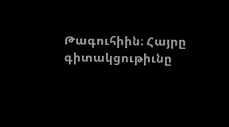Թագուհիին։ Հայրը գիտակցութիւնը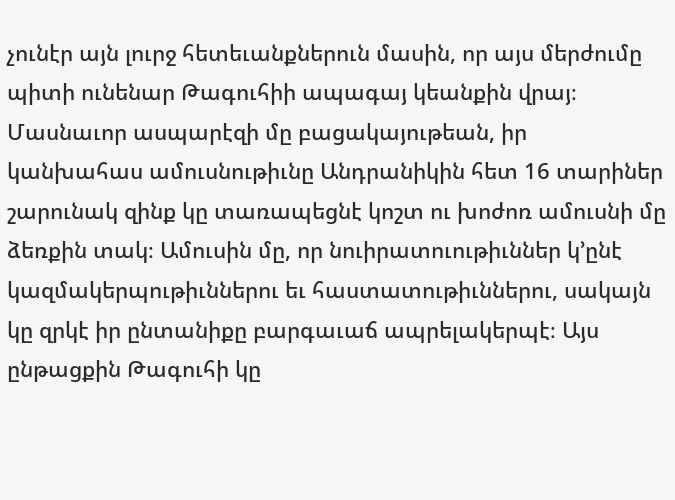չունէր այն լուրջ հետեւանքներուն մասին, որ այս մերժումը պիտի ունենար Թագուհիի ապագայ կեանքին վրայ։ Մասնաւոր ասպարէզի մը բացակայութեան, իր կանխահաս ամուսնութիւնը Անդրանիկին հետ 16 տարիներ շարունակ զինք կը տառապեցնէ կոշտ ու խոժոռ ամուսնի մը ձեռքին տակ։ Ամուսին մը, որ նուիրատուութիւններ կ’ընէ կազմակերպութիւններու եւ հաստատութիւններու, սակայն կը զրկէ իր ընտանիքը բարգաւաճ ապրելակերպէ։ Այս ընթացքին Թագուհի կը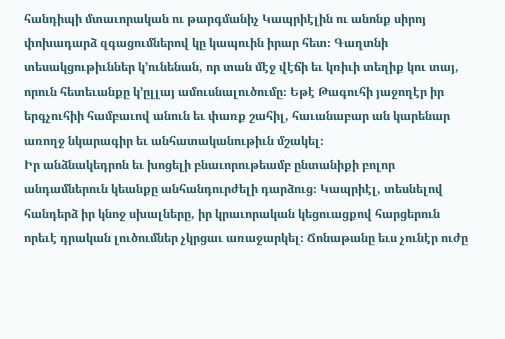հանդիպի մտաւորական ու թարգմանիչ Կապրիէլին ու անոնք սիրոյ փոխադարձ զգացումներով կը կապուին իրար հետ։ Գաղտնի տեսակցութիւններ կ’ունենան, որ տան մէջ վէճի եւ կռիւի տեղիք կու տայ, որուն հետեւանքը կ’ըլլայ ամուսնալուծումը։ Եթէ Թագուհի յաջողէր իր երգչուհիի համբաւով անուն եւ փառք շահիլ, հաւանաբար ան կարենար առողջ նկարագիր եւ անհատականութիւն մշակել։
Իր անձնակեդրոն եւ խոցելի բնաւորութեամբ ընտանիքի բոլոր անդամներուն կեանքը անհանդուրժելի դարձուց։ Կապրիէլ, տեսնելով հանդերձ իր կնոջ սխալները, իր կրաւորական կեցուացքով հարցերուն որեւէ դրական լուծումներ չկրցաւ առաջարկել։ Ճոնաթանը եւս չունէր ուժը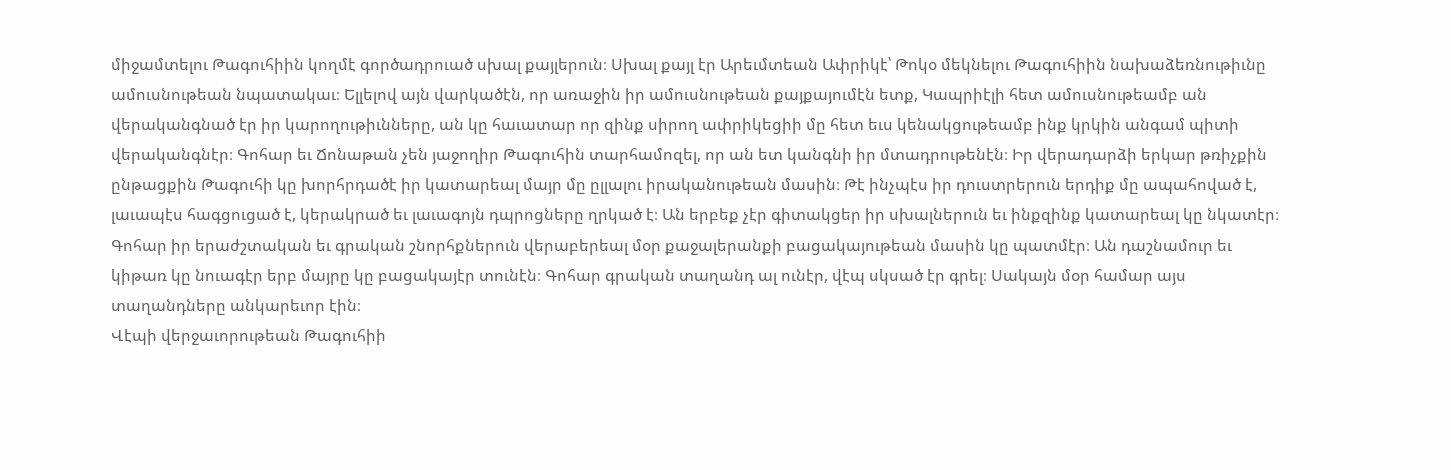միջամտելու Թագուհիին կողմէ գործադրուած սխալ քայլերուն։ Սխալ քայլ էր Արեւմտեան Ափրիկէ՝ Թոկօ մեկնելու Թագուհիին նախաձեռնութիւնը ամուսնութեան նպատակաւ։ Ելլելով այն վարկածէն, որ առաջին իր ամուսնութեան քայքայումէն ետք, Կապրիէլի հետ ամուսնութեամբ ան վերականգնած էր իր կարողութիւնները, ան կը հաւատար որ զինք սիրող ափրիկեցիի մը հետ եւս կենակցութեամբ ինք կրկին անգամ պիտի վերականգնէր։ Գոհար եւ Ճոնաթան չեն յաջողիր Թագուհին տարհամոզել, որ ան ետ կանգնի իր մտադրութենէն։ Իր վերադարձի երկար թռիչքին ընթացքին Թագուհի կը խորհրդածէ իր կատարեալ մայր մը ըլլալու իրականութեան մասին։ Թէ ինչպէս իր դուստրերուն երդիք մը ապահոված է, լաւապէս հագցուցած է, կերակրած եւ լաւագոյն դպրոցները ղրկած է։ Ան երբեք չէր գիտակցեր իր սխալներուն եւ ինքզինք կատարեալ կը նկատէր։ Գոհար իր երաժշտական եւ գրական շնորհքներուն վերաբերեալ մօր քաջալերանքի բացակայութեան մասին կը պատմէր։ Ան դաշնամուր եւ կիթառ կը նուագէր երբ մայրը կը բացակայէր տունէն։ Գոհար գրական տաղանդ ալ ունէր, վէպ սկսած էր գրել։ Սակայն մօր համար այս տաղանդները անկարեւոր էին։
Վէպի վերջաւորութեան Թագուհիի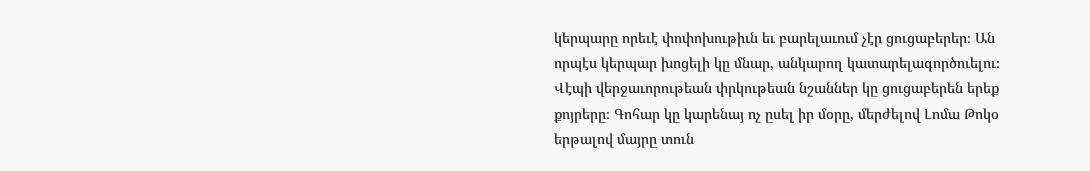կերպարը որեւէ փոփոխութիւն եւ բարելաւում չէր ցուցաբերեր։ Ան որպէս կերպար խոցելի կը մնար, անկարող կատարելագործուելու։
Վէպի վերջաւորութեան փրկութեան նշաններ կը ցուցաբերեն երեք քոյրերը։ Գոհար կը կարենայ ոչ ըսել իր մօրը, մերժելով Լոմա Թոկօ երթալով մայրը տուն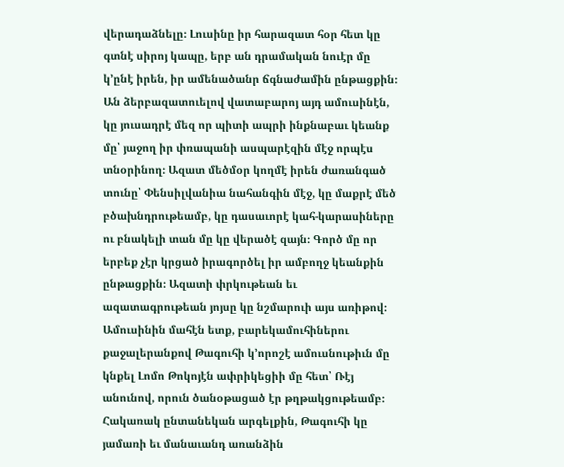վերադաձնելը։ Լուսինը իր հարազատ հօր հետ կը գտնէ սիրոյ կապը, երբ ան դրամական նուէր մը կ’ընէ իրեն, իր ամենածանր ճգնաժամին ընթացքին։ Ան ձերբազատուելով վատաբարոյ այդ ամուսինէն, կը յուսադրէ մեզ որ պիտի ապրի ինքնաբաւ կեանք մը՝ յաջող իր փռապանի ասպարէզին մէջ որպէս տնօրինող։ Ազատ մեծմօր կողմէ իրեն ժառանգած տունը՝ Փենսիլվանիա նահանգին մէջ, կը մաքրէ մեծ բծախնդրութեամբ, կը դասաւորէ կահ-կարասիները ու բնակելի տան մը կը վերածէ զայն։ Գործ մը որ երբեք չէր կրցած իրագործել իր ամբողջ կեանքին ընթացքին։ Ազատի փրկութեան եւ ազատագրութեան յոյսը կը նշմարուի այս առիթով։
Ամուսինին մահէն ետք, բարեկամուհիներու քաջալերանքով Թագուհի կ’որոշէ ամուսնութիւն մը կնքել Լոմո Թոկոյէն ափրիկեցիի մը հետ՝ Ռէյ անունով, որուն ծանօթացած էր թղթակցութեամբ։ Հակառակ ընտանեկան արգելքին, Թագուհի կը յամառի եւ մանաւանդ առանձին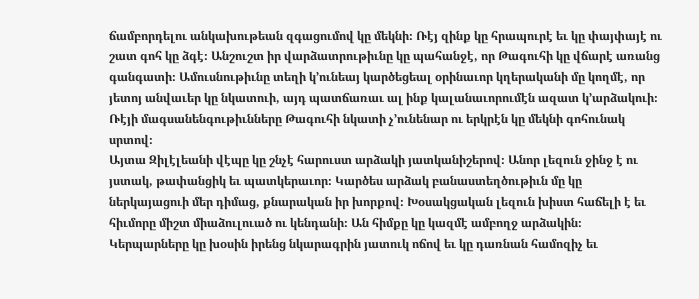ճամբորդելու անկախութեան զգացումով կը մեկնի։ Ռէյ զինք կը հրապուրէ եւ կը փայփայէ ու շատ գոհ կը ձգէ։ Անշուշտ իր վարձատրութիւնը կը պահանջէ, որ Թագուհի կը վճարէ առանց գանգատի։ Ամուսնութիւնը տեղի կ’ունեայ կարծեցեալ օրինաւոր կղերականի մը կողմէ, որ յետոյ անվաւեր կը նկատուի, այդ պատճառաւ ալ ինք կալանաւորումէն ազատ կ’արձակուի։ Ռէյի մագսանենգութիւնները Թագուհի նկատի չ’ունենար ու երկրէն կը մեկնի գոհունակ սրտով։
Այտա Զիլէլեանի վէպը կը շնչէ հարուստ արձակի յատկանիշերով։ Անոր լեզուն ջինջ է ու յստակ, թափանցիկ եւ պատկերաւոր։ Կարծես արձակ բանաստեղծութիւն մը կը ներկայացուի մեր դիմաց, քնարական իր խորքով։ Խօսակցական լեզուն խիստ հաճելի է եւ հիւմորը միշտ միաձուլուած ու կենդանի։ Ան հիմքը կը կազմէ ամբողջ արձակին։ Կերպարները կը խօսին իրենց նկարագրին յատուկ ոճով եւ կը դառնան համոզիչ եւ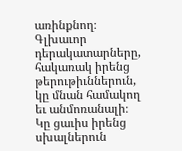առինքնող։ Գլխաւոր դերակատարները, հակառակ իրենց թերութիւններուն, կը մնան համակող եւ անմոռանալի։ Կը ցաւիս իրենց սխալներուն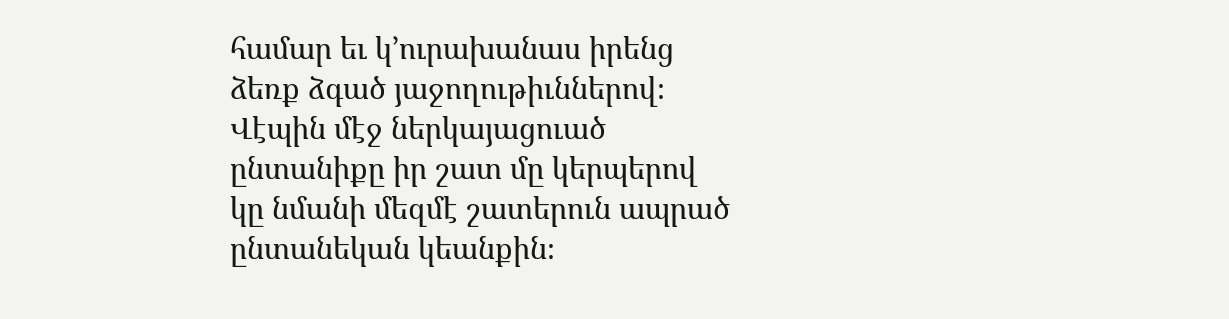համար եւ կ’ուրախանաս իրենց ձեռք ձգած յաջողութիւններով։
Վէպին մէջ ներկայացուած ընտանիքը իր շատ մը կերպերով կը նմանի մեզմէ շատերուն ապրած ընտանեկան կեանքին։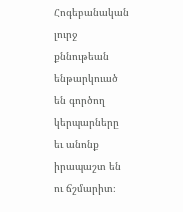Հոգեբանական լուրջ քննութեան ենթարկուած են գործող կերպարները եւ անոնք իրապաշտ են ու ճշմարիտ։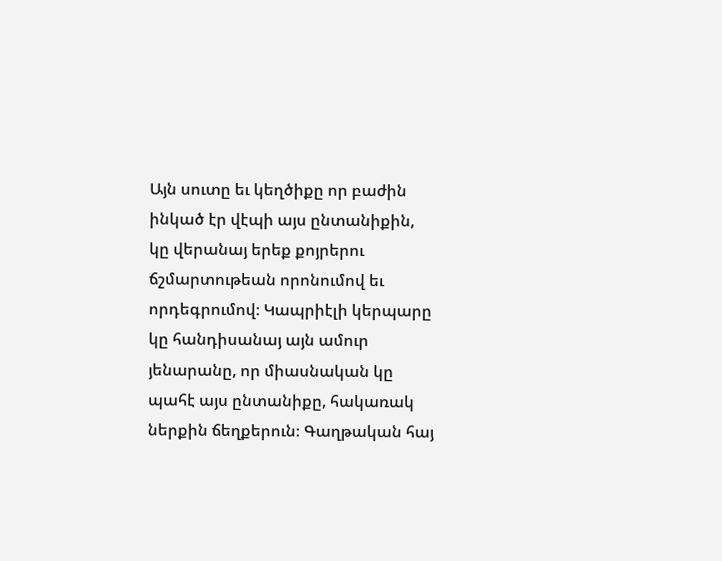Այն սուտը եւ կեղծիքը որ բաժին ինկած էր վէպի այս ընտանիքին, կը վերանայ երեք քոյրերու ճշմարտութեան որոնումով եւ որդեգրումով։ Կապրիէլի կերպարը կը հանդիսանայ այն ամուր յենարանը, որ միասնական կը պահէ այս ընտանիքը, հակառակ ներքին ճեղքերուն։ Գաղթական հայ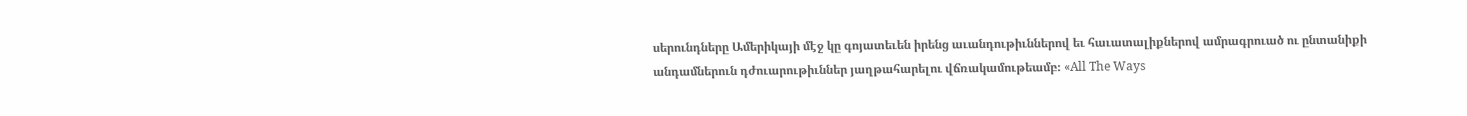սերունդները Ամերիկայի մէջ կը գոյատեւեն իրենց աւանդութիւններով եւ հաւատալիքներով ամրագրուած ու ընտանիքի անդամներուն դժուարութիւններ յաղթահարելու վճռակամութեամբ։ «All The Ways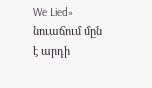We Lied» նուաճում մըն է արդի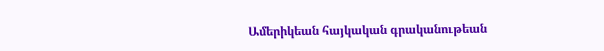Ամերիկեան հայկական գրականութեան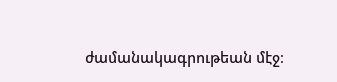ժամանակագրութեան մէջ։